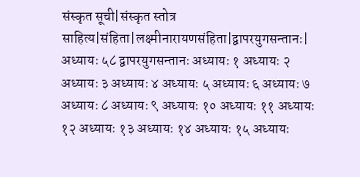संस्कृत सूची|संस्कृत स्तोत्र साहित्य|संहिता|लक्ष्मीनारायणसंहिता|द्वापरयुगसन्तानः| अध्यायः ५८ द्वापरयुगसन्तानः अध्यायः १ अध्यायः २ अध्यायः ३ अध्यायः ४ अध्यायः ५ अध्यायः ६ अध्यायः ७ अध्यायः ८ अध्यायः ९ अध्यायः १० अध्यायः ११ अध्यायः १२ अध्यायः १३ अध्यायः १४ अध्यायः १५ अध्यायः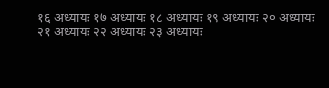१६ अध्यायः १७ अध्यायः १८ अध्यायः १९ अध्यायः २० अध्यायः २१ अध्यायः २२ अध्यायः २३ अध्यायः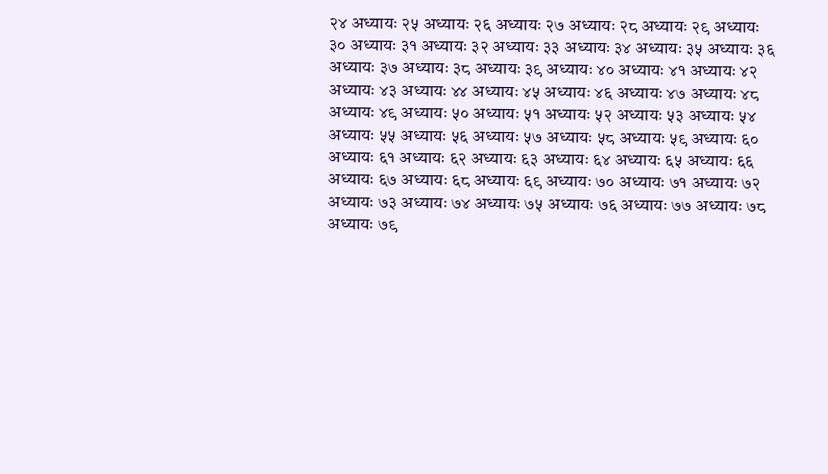२४ अध्यायः २५ अध्यायः २६ अध्यायः २७ अध्यायः २८ अध्यायः २९ अध्यायः ३० अध्यायः ३१ अध्यायः ३२ अध्यायः ३३ अध्यायः ३४ अध्यायः ३५ अध्यायः ३६ अध्यायः ३७ अध्यायः ३८ अध्यायः ३९ अध्यायः ४० अध्यायः ४१ अध्यायः ४२ अध्यायः ४३ अध्यायः ४४ अध्यायः ४५ अध्यायः ४६ अध्यायः ४७ अध्यायः ४८ अध्यायः ४९ अध्यायः ५० अध्यायः ५१ अध्यायः ५२ अध्यायः ५३ अध्यायः ५४ अध्यायः ५५ अध्यायः ५६ अध्यायः ५७ अध्यायः ५८ अध्यायः ५९ अध्यायः ६० अध्यायः ६१ अध्यायः ६२ अध्यायः ६३ अध्यायः ६४ अध्यायः ६५ अध्यायः ६६ अध्यायः ६७ अध्यायः ६८ अध्यायः ६९ अध्यायः ७० अध्यायः ७१ अध्यायः ७२ अध्यायः ७३ अध्यायः ७४ अध्यायः ७५ अध्यायः ७६ अध्यायः ७७ अध्यायः ७८ अध्यायः ७९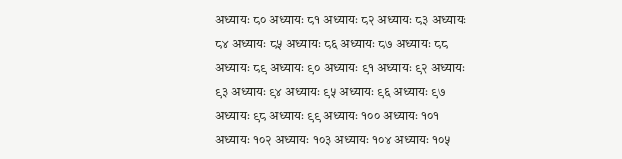अध्यायः ८० अध्यायः ८१ अध्यायः ८२ अध्यायः ८३ अध्यायः ८४ अध्यायः ८५ अध्यायः ८६ अध्यायः ८७ अध्यायः ८८ अध्यायः ८९ अध्यायः ९० अध्यायः ९१ अध्यायः ९२ अध्यायः ९३ अध्यायः ९४ अध्यायः ९५ अध्यायः ९६ अध्यायः ९७ अध्यायः ९८ अध्यायः ९९ अध्यायः १०० अध्यायः १०१ अध्यायः १०२ अध्यायः १०३ अध्यायः १०४ अध्यायः १०५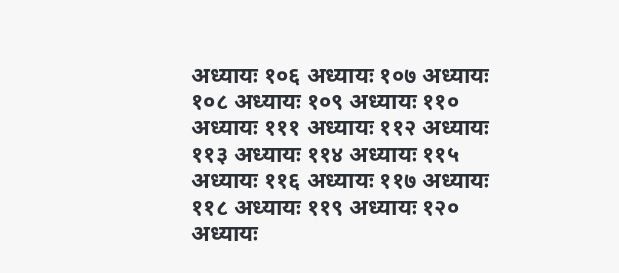अध्यायः १०६ अध्यायः १०७ अध्यायः १०८ अध्यायः १०९ अध्यायः ११० अध्यायः १११ अध्यायः ११२ अध्यायः ११३ अध्यायः ११४ अध्यायः ११५ अध्यायः ११६ अध्यायः ११७ अध्यायः ११८ अध्यायः ११९ अध्यायः १२० अध्यायः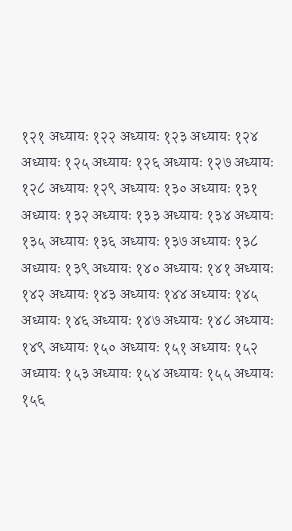१२१ अध्यायः १२२ अध्यायः १२३ अध्यायः १२४ अध्यायः १२५ अध्यायः १२६ अध्यायः १२७ अध्यायः १२८ अध्यायः १२९ अध्यायः १३० अध्यायः १३१ अध्यायः १३२ अध्यायः १३३ अध्यायः १३४ अध्यायः १३५ अध्यायः १३६ अध्यायः १३७ अध्यायः १३८ अध्यायः १३९ अध्यायः १४० अध्यायः १४१ अध्यायः १४२ अध्यायः १४३ अध्यायः १४४ अध्यायः १४५ अध्यायः १४६ अध्यायः १४७ अध्यायः १४८ अध्यायः १४९ अध्यायः १५० अध्यायः १५१ अध्यायः १५२ अध्यायः १५३ अध्यायः १५४ अध्यायः १५५ अध्यायः १५६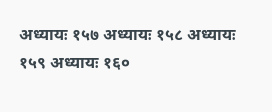अध्यायः १५७ अध्यायः १५८ अध्यायः १५९ अध्यायः १६०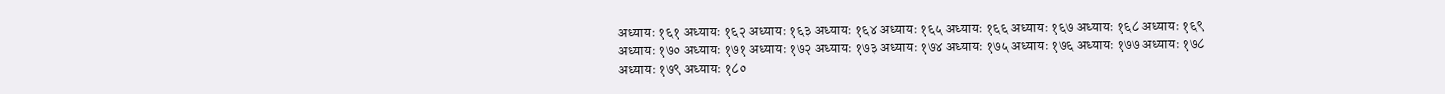अध्यायः १६१ अध्यायः १६२ अध्यायः १६३ अध्यायः १६४ अध्यायः १६५ अध्यायः १६६ अध्यायः १६७ अध्यायः १६८ अध्यायः १६९ अध्यायः १७० अध्यायः १७१ अध्यायः १७२ अध्यायः १७३ अध्यायः १७४ अध्यायः १७५ अध्यायः १७६ अध्यायः १७७ अध्यायः १७८ अध्यायः १७९ अध्यायः १८०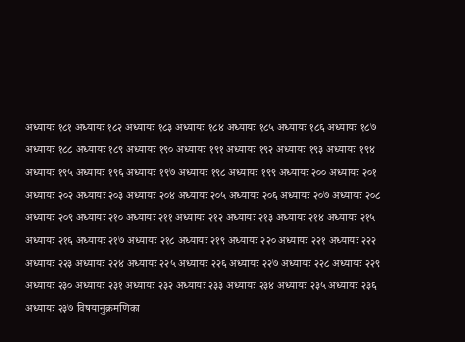अध्यायः १८१ अध्यायः १८२ अध्यायः १८३ अध्यायः १८४ अध्यायः १८५ अध्यायः १८६ अध्यायः १८७ अध्यायः १८८ अध्यायः १८९ अध्यायः १९० अध्यायः १९१ अध्यायः १९२ अध्यायः १९३ अध्यायः १९४ अध्यायः १९५ अध्यायः १९६ अध्यायः १९७ अध्यायः १९८ अध्यायः १९९ अध्यायः २०० अध्यायः २०१ अध्यायः २०२ अध्यायः २०३ अध्यायः २०४ अध्यायः २०५ अध्यायः २०६ अध्यायः २०७ अध्यायः २०८ अध्यायः २०९ अध्यायः २१० अध्यायः २११ अध्यायः २१२ अध्यायः २१३ अध्यायः २१४ अध्यायः २१५ अध्यायः २१६ अध्यायः २१७ अध्यायः २१८ अध्यायः २१९ अध्यायः २२० अध्यायः २२१ अध्यायः २२२ अध्यायः २२३ अध्यायः २२४ अध्यायः २२५ अध्यायः २२६ अध्यायः २२७ अध्यायः २२८ अध्यायः २२९ अध्यायः २३० अध्यायः २३१ अध्यायः २३२ अध्यायः २३३ अध्यायः २३४ अध्यायः २३५ अध्यायः २३६ अध्यायः २३७ विषयानुक्रमणिका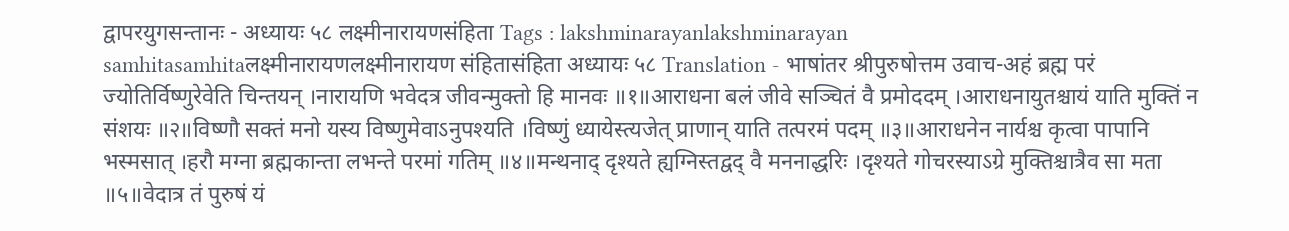द्वापरयुगसन्तानः - अध्यायः ५८ लक्ष्मीनारायणसंहिता Tags : lakshminarayanlakshminarayan samhitasamhitaलक्ष्मीनारायणलक्ष्मीनारायण संहितासंहिता अध्यायः ५८ Translation - भाषांतर श्रीपुरुषोत्तम उवाच-अहं ब्रह्म परं ज्योतिर्विष्णुरेवेति चिन्तयन् ।नारायणि भवेदत्र जीवन्मुक्तो हि मानवः ॥१॥आराधना बलं जीवे सञ्चितं वै प्रमोददम् ।आराधनायुतश्चायं याति मुक्तिं न संशयः ॥२॥विष्णौ सक्तं मनो यस्य विष्णुमेवाऽनुपश्यति ।विष्णुं ध्यायेस्त्यजेत् प्राणान् याति तत्परमं पदम् ॥३॥आराधनेन नार्यश्च कृत्वा पापानि भस्मसात् ।हरौ मग्ना ब्रह्मकान्ता लभन्ते परमां गतिम् ॥४॥मन्थनाद् दृश्यते ह्यग्निस्तद्वद् वै मननाद्धरिः ।दृश्यते गोचरस्याऽग्रे मुक्तिश्चात्रैव सा मता ॥५॥वेदात्र तं पुरुषं यं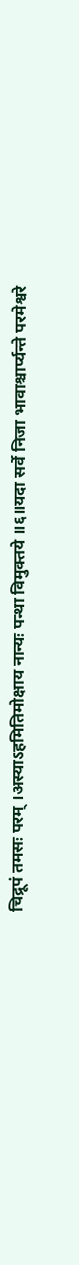चिद्रूपं तमसः परम् ।अस्याऽहमितिमोक्षाय नान्यः पन्था विमुक्तये ॥६॥यदा सर्वे निजा भावाश्चार्प्यन्ते परमेश्वरे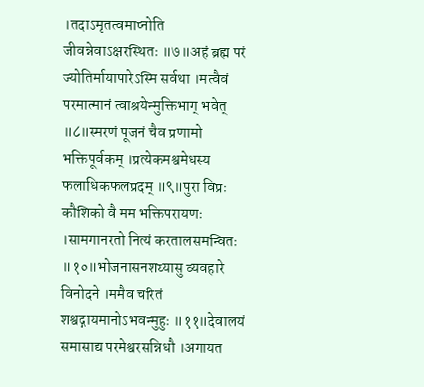।तदाऽमृतत्वमाप्नोति जीवन्नेवाऽक्षरस्थितः ॥७॥अहं ब्रह्म परं ज्योतिर्मायापारेऽस्मि सर्वथा ।मत्वैवं परमात्मानं त्वाश्रयेन्मुक्तिभाग् भवेत् ॥८॥स्मरणं पूजनं चैव प्रणामो भक्तिपूर्वकम् ।प्रत्येकमश्वमेधस्य फलाधिकफलप्रदम् ॥९॥पुरा विप्रः कौशिको वै मम भक्तिपरायणः ।सामगानरतो नित्यं करतालसमन्वितः ॥१०॥भोजनासनशय्यासु व्यवहारे विनोदने ।ममैव चरितं शश्वद्गायमानोऽभवन्मुहुः ॥११॥देवालयं समासाद्य परमेश्वरसन्निधौ ।अगायत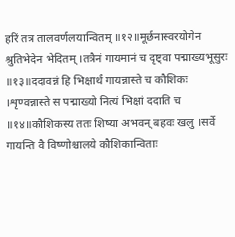हरिं तत्र तालवर्णलयान्वितम् ॥१२॥मूर्छनास्वरयोगेन श्रुतिभेदेन भेदितम् ।तत्रैनं गायमानं च दृष्ट्वा पद्माख्यभूसुरः ॥१३॥ददावन्नं हि भिक्षार्थं गायन्नास्ते च कौशिकः ।शृण्वन्नास्ते स पद्माख्यो नित्यं भिक्षां ददाति च ॥१४॥कौशिकस्य ततः शिष्या अभवन् बहवः खलु ।सर्वे गायन्ति वै विष्णोश्चालये कौशिकान्विताः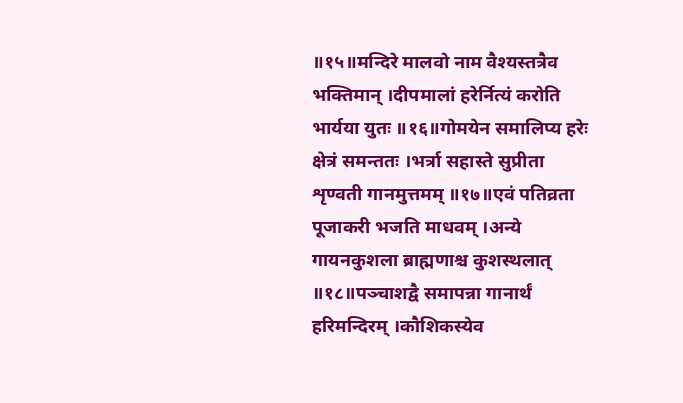॥१५॥मन्दिरे मालवो नाम वैश्यस्तत्रैव भक्तिमान् ।दीपमालां हरेर्नित्यं करोति भार्यया युतः ॥१६॥गोमयेन समालिप्य हरेः क्षेत्रं समन्ततः ।भर्त्रा सहास्ते सुप्रीता शृण्वती गानमुत्तमम् ॥१७॥एवं पतिव्रता पूजाकरी भजति माधवम् ।अन्ये गायनकुशला ब्राह्मणाश्च कुशस्थलात् ॥१८॥पञ्चाशद्वै समापन्ना गानार्थं हरिमन्दिरम् ।कौशिकस्येव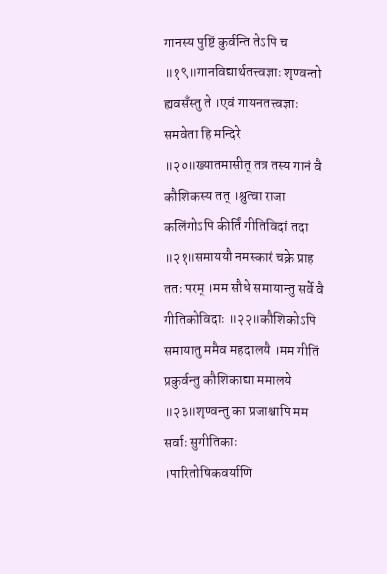गानस्य पुष्टिं कुर्वन्ति तेऽपि च ॥१९॥गानविद्यार्थतत्त्वज्ञाः शृण्वन्तो ह्यवसँस्तु ते ।एवं गायनतत्त्वज्ञाः समवेता हि मन्दिरे ॥२०॥ख्यातमासीत् तत्र तस्य गानं वै कौशिकस्य तत् ।श्रुत्वा राजा कलिंगोऽपि कीर्तिं गीतिविदां तदा ॥२१॥समाययौ नमस्कारं चक्रे प्राह ततः परम् ।मम सौधे समायान्तु सर्वे वै गीतिकोविदाः ॥२२॥कौशिकोऽपि समायातु ममैव महदालयै ।मम गीतिं प्रकुर्वन्तु कौशिकाद्या ममालये ॥२३॥शृण्वन्तु का प्रजाश्चापि मम सर्वाः सुगीतिकाः ।पारितोषिकवर्याणि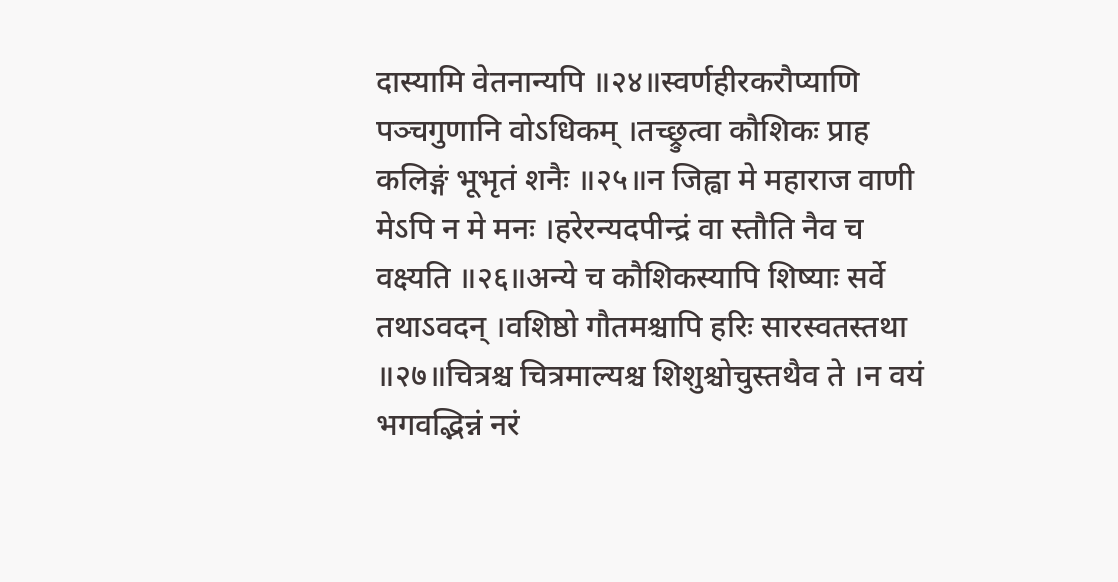दास्यामि वेतनान्यपि ॥२४॥स्वर्णहीरकरौप्याणि पञ्चगुणानि वोऽधिकम् ।तच्छ्रुत्वा कौशिकः प्राह कलिङ्गं भूभृतं शनैः ॥२५॥न जिह्वा मे महाराज वाणी मेऽपि न मे मनः ।हरेरन्यदपीन्द्रं वा स्तौति नैव च वक्ष्यति ॥२६॥अन्ये च कौशिकस्यापि शिष्याः सर्वे तथाऽवदन् ।वशिष्ठो गौतमश्चापि हरिः सारस्वतस्तथा ॥२७॥चित्रश्च चित्रमाल्यश्च शिशुश्चोचुस्तथैव ते ।न वयं भगवद्भिन्नं नरं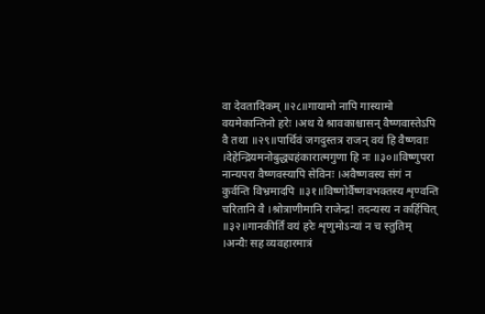वा देवतादिकम् ॥२८॥गायामो नापि गास्यामो वयमेकान्तिनो हरेः ।अथ ये श्रावकाश्चासन् वैष्णवास्तेऽपि वै तथा ॥२९॥पार्थिवं जगदुस्तत्र राजन् वयं हि वैष्णवाः ।देहेन्द्रियमनोबुद्ध्यहंकारात्मगुणा हि नः ॥३०॥विष्णुपरा नान्यपरा वैष्णवस्यापि सेविनः ।अवैष्णवस्य संगं न कुर्वन्ति विभ्रमादपि ॥३१॥विष्णोर्वैष्णवभक्तस्य शृण्वन्ति चरितानि वै ।श्रोत्राणीमानि राजेन्द्र! तदन्यस्य न कर्हिचित् ॥३२॥गानकीर्तिं वयं हरेः शृणुमोऽन्यां न च स्तुतिम् ।अन्यैः सह व्यवहारमात्रं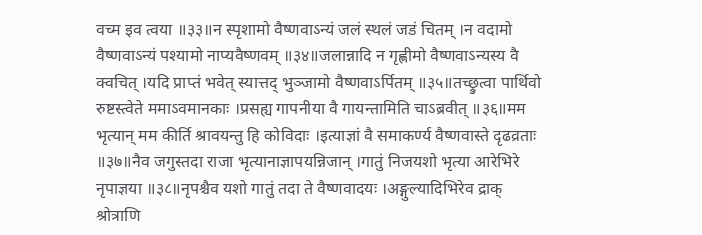वच्म इव त्वया ॥३३॥न स्पृशामो वैष्णवाऽन्यं जलं स्थलं जडं चितम् ।न वदामो वैष्णवाऽन्यं पश्यामो नाप्यवैष्णवम् ॥३४॥जलान्नादि न गृह्णीमो वैष्णवाऽन्यस्य वै क्वचित् ।यदि प्राप्तं भवेत् स्यात्तद् भुञ्जामो वैष्णवाऽर्पितम् ॥३५॥तच्छ्रुत्वा पार्थिवो रुष्टस्त्वेते ममाऽवमानकाः ।प्रसह्य गापनीया वै गायन्तामिति चाऽब्रवीत् ॥३६॥मम भृत्यान् मम कीर्ति श्रावयन्तु हि कोविदाः ।इत्याज्ञां वै समाकर्ण्य वैष्णवास्ते दृढव्रताः ॥३७॥नैव जगुस्तदा राजा भृत्यानाज्ञापयन्निजान् ।गातुं निजयशो भृत्या आरेभिरे नृपाज्ञया ॥३८॥नृपश्चैव यशो गातुं तदा ते वैष्णवादयः ।अङ्गुल्यादिभिरेव द्राक् श्रोत्राणि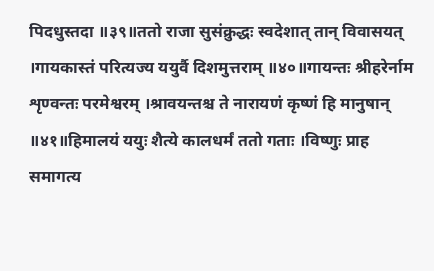पिदधुस्तदा ॥३९॥ततो राजा सुसंक्रुद्धः स्वदेशात् तान् विवासयत् ।गायकास्तं परित्यज्य ययुर्वै दिशमुत्तराम् ॥४०॥गायन्तः श्रीहरेर्नाम शृण्वन्तः परमेश्वरम् ।श्रावयन्तश्च ते नारायणं कृष्णं हि मानुषान् ॥४१॥हिमालयं ययुः शैत्ये कालधर्मं ततो गताः ।विष्णुः प्राह समागत्य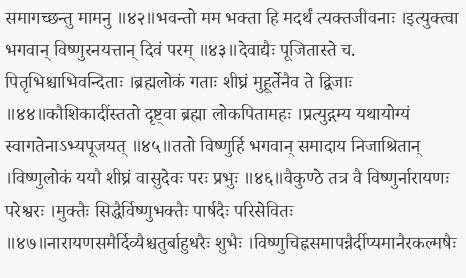समागच्छन्तु मामनु ॥४२॥भवन्तो मम भक्ता हि मदर्थं त्यक्तजीवनाः ।इत्युक्त्वा भगवान् विष्णुरनयत्तान् दिवं परम् ॥४३॥देवाद्यैः पूजितास्ते च. पितृभिश्चाभिवन्दिताः ।ब्रह्मलोकं गताः शीघ्रं मुहूर्तेनैव ते द्विजाः ॥४४॥कौशिकादींस्ततो दृष्ट्वा ब्रह्मा लोकपितामहः ।प्रत्युद्गम्य यथायोग्यं स्वागतेनाऽभ्यपूजयत् ॥४५॥ततो विष्णुर्हि भगवान् समादाय निजाश्रितान् ।विष्णुलोकं ययौ शीघ्रं वासुदेवः परः प्रभुः ॥४६॥वैकुण्ठे तत्र वै विष्णुर्नारायणः परेश्वरः ।मुक्तैः सिद्धैर्विष्णुभक्तैः पार्षदैः परिसेवितः ॥४७॥नारायणसमैर्दिव्यैश्चतुर्बाहुधरैः शुभैः ।विष्णुचिह्नसमापन्नैर्दीप्यमानैरकल्मषैः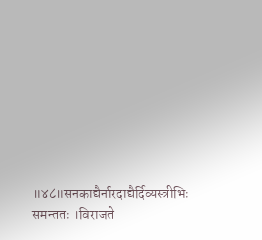॥४८॥सनकाद्यैर्नारदाद्यैर्दिव्यस्त्रीभिः समन्ततः ।विराजते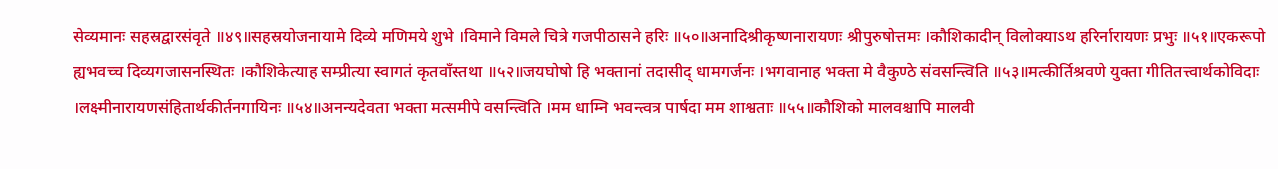सेव्यमानः सहस्रद्वारसंवृते ॥४९॥सहस्रयोजनायामे दिव्ये मणिमये शुभे ।विमाने विमले चित्रे गजपीठासने हरिः ॥५०॥अनादिश्रीकृष्णनारायणः श्रीपुरुषोत्तमः ।कौशिकादीन् विलोक्याऽथ हरिर्नारायणः प्रभुः ॥५१॥एकरूपो ह्यभवच्च दिव्यगजासनस्थितः ।कौशिकेत्याह सम्प्रीत्या स्वागतं कृतवाँस्तथा ॥५२॥जयघोषो हि भक्तानां तदासीद् धामगर्जनः ।भगवानाह भक्ता मे वैकुण्ठे संवसन्त्विति ॥५३॥मत्कीर्तिश्रवणे युक्ता गीतितत्त्वार्थकोविदाः ।लक्ष्मीनारायणसंहितार्थकीर्तनगायिनः ॥५४॥अनन्यदेवता भक्ता मत्समीपे वसन्त्विति ।मम धाम्नि भवन्त्वत्र पार्षदा मम शाश्वताः ॥५५॥कौशिको मालवश्चापि मालवी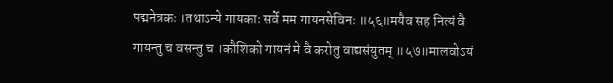पद्मनेत्रकः ।तथाऽन्ये गायकाः सर्वे मम गायनसेविनः ॥५६॥मयैव सह नित्यं वै गायन्तु च वसन्तु च ।कौशिको गायनं मे वै करोतु वाद्यसंयुतम् ॥५७॥मालवोऽयं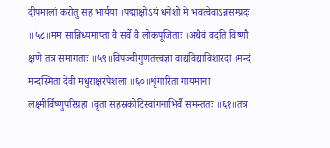दीपमालां करोतु सह भार्यया ।पद्माक्षोऽयं धनेशो मे भवत्वेवाऽन्नसम्प्रदः ॥५८॥मम सान्निध्यमाप्ता वै सर्वे वै लोकपूजिताः ।अथैवं वदति विष्णौ क्षणे तत्र समागताः ॥५९॥विपञ्चीगुणतत्त्वज्ञा वाद्यविद्याविशारदा ।मन्दं मन्दस्मिता देवी मधुराक्षरपेशला ॥६०॥शृंगारिता गायमाना लक्ष्मीर्विष्णुपरिग्रहा ।वृता सहस्रकोटिस्वांगनाभिर्वै समन्ततः ॥६१॥तत्र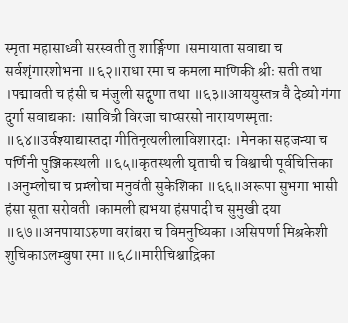स्मृता महासाध्वी सरस्वती तु शार्ङ्गिणा ।समायाता सवाद्या च सर्वशृंगारशोभना ॥६२॥राधा रमा च कमला माणिकी श्रीः सती तथा ।पद्मावती च हंसी च मंजुली सद्गुणा तथा ॥६३॥आययुस्तत्र वै देव्यो गंगा दुर्गा सवाद्यकाः ।सावित्री विरजा चाप्सरसो नारायणस्मृताः ॥६४॥उर्वश्याद्यास्तदा गीतिनृत्यलीलाविशारदाः ।मेनका सहजन्या च पर्णिनी पुञ्जिकस्थली ॥६५॥कृतस्थली घृताची च विश्वाची पूर्वचित्तिका ।अनुम्लोचा च प्रम्लोचा मनुवंती सुकेशिका ॥६६॥अरूपा सुभगा भासी हंसा सूता सरोवती ।कामली ह्यभया हंसपादी च सुमुखी दया ॥६७॥अनपायाऽरुणा वरांबरा च विमनुष्यिका ।असिपर्णा मिश्रकेशी शुचिकाऽलम्बुषा रमा ॥६८॥मारीचिश्चाद्रिका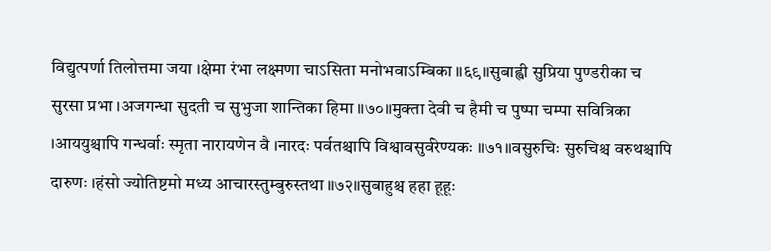विद्युत्पर्णा तिलोत्तमा जया ।क्षेमा रंभा लक्ष्मणा चाऽसिता मनोभवाऽम्बिका ॥६९॥सुबाह्वी सुप्रिया पुण्डरीका च सुरसा प्रभा ।अजगन्धा सुदती च सुभुजा शान्तिका हिमा ॥७०॥मुक्ता देवी च हैमी च पुष्पा चम्पा सवित्रिका ।आययुश्चापि गन्धर्वाः स्मृता नारायणेन वै ।नारदः पर्वतश्चापि विश्वावसुर्वरेण्यकः ॥७१॥वसुरुचिः सुरुचिश्च वरुथश्चापि दारुणः ।हंसो ज्योतिष्टमो मध्य आचारस्तुम्बुरुस्तथा ॥७२॥सुबाहुश्च हहा हूहूः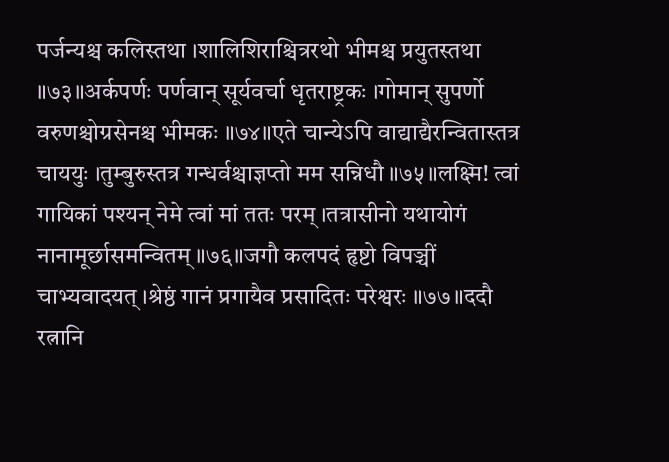पर्जन्यश्च कलिस्तथा ।शालिशिराश्चित्ररथो भीमश्च प्रयुतस्तथा ॥७३॥अर्कपर्णः पर्णवान् सूर्यवर्चा धृतराष्ट्रकः ।गोमान् सुपर्णो वरुणश्चोग्रसेनश्च भीमकः ॥७४॥एते चान्येऽपि वाद्याद्यैरन्वितास्तत्र चाययुः ।तुम्बुरुस्तत्र गन्धर्वश्चाज्ञप्तो मम सन्निधौ ॥७५॥लक्ष्मि! त्वां गायिकां पश्यन् नेमे त्वां मां ततः परम् ।तत्रासीनो यथायोगं नानामूर्छासमन्वितम् ॥७६॥जगौ कलपदं हृष्टो विपञ्चीं चाभ्यवादयत् ।श्रेष्ठं गानं प्रगायैव प्रसादितः परेश्वरः ॥७७॥ददौ रत्नानि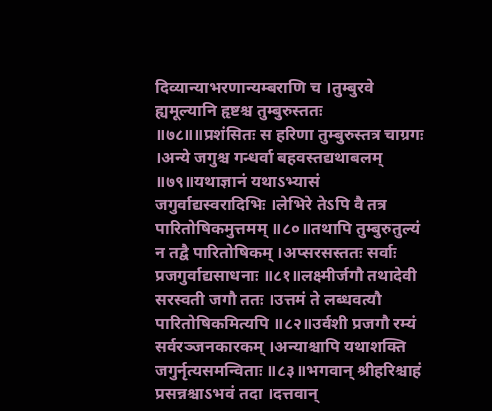दिव्यान्याभरणान्यम्बराणि च ।तुम्बुरवे ह्यमूल्यानि हृष्टश्च तुम्बुरुस्ततः ॥७८॥॥प्रशंसितः स हरिणा तुम्बुरुस्तत्र चाग्रगः ।अन्ये जगुश्च गन्धर्वा बहवस्तद्यथाबलम् ॥७९॥यथाज्ञानं यथाऽभ्यासं जगुर्वाद्यस्वरादिभिः ।लेभिरे तेऽपि वै तत्र पारितोषिकमुत्तमम् ॥८०॥तथापि तुम्बुरुतुल्यं न तद्वै पारितोषिकम् ।अप्सरसस्ततः सर्वाः प्रजगुर्वाद्यसाधनाः ॥८१॥लक्ष्मीर्जगौ तथादेवी सरस्वती जगौ ततः ।उत्तमं ते लब्धवत्यौ पारितोषिकमित्यपि ॥८२॥उर्वशी प्रजगौ रम्यं सर्वरञ्जनकारकम् ।अन्याश्चापि यथाशक्ति जगुर्नृत्यसमन्विताः ॥८३॥भगवान् श्रीहरिश्चाहं प्रसन्नश्चाऽभवं तदा ।दत्तवान्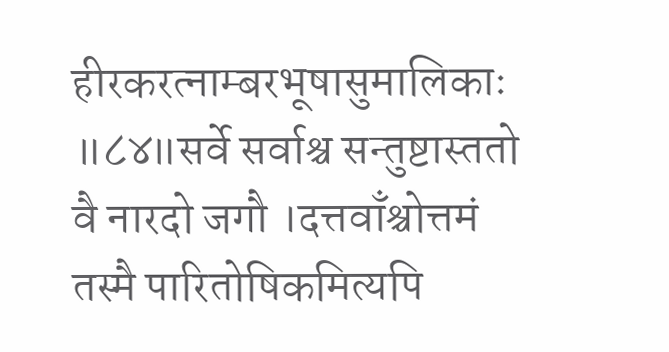हीरकरत्नाम्बरभूषासुमालिकाः ॥८४॥सर्वे सर्वाश्च सन्तुष्टास्ततो वै नारदो जगौ ।दत्तवाँश्चोत्तमं तस्मै पारितोषिकमित्यपि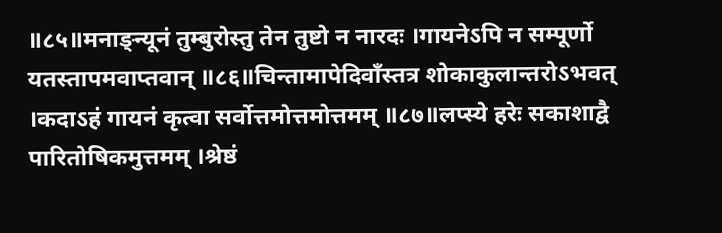॥८५॥मनाङ्न्यूनं तुम्बुरोस्तु तेन तुष्टो न नारदः ।गायनेऽपि न सम्पूर्णो यतस्तापमवाप्तवान् ॥८६॥चिन्तामापेदिवाँस्तत्र शोकाकुलान्तरोऽभवत् ।कदाऽहं गायनं कृत्वा सर्वोत्तमोत्तमोत्तमम् ॥८७॥लप्स्ये हरेः सकाशाद्वै पारितोषिकमुत्तमम् ।श्रेष्ठं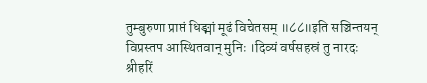तुम्बुरुणा प्राप्तं धिङ्मां मूढं विचेतसम् ॥८८॥इति सञ्चिन्तयन् विप्रस्तप आस्थितवान् मुनिः ।दिव्यं वर्षसहस्रं तु नारदः श्रीहरिं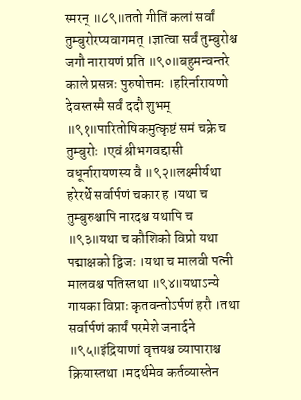स्मरन् ॥८९॥ततो गीतिं कलां सर्वां तुम्बुरोरप्यवागमत् ।ज्ञात्वा सर्वं तुम्बुरोश्च जगौ नारायणं प्रति ॥९०॥बहुमन्वन्तरे काले प्रसन्नः पुरुषोत्तमः ।हरिर्नारायणो देवस्तस्मै सर्वं ददौ शुभम् ॥९१॥पारितोषिकमुत्कृष्टं समं चक्रे च तुम्बुरोः ।एवं श्रीभगवद्दासी वधूर्नारायणस्य वै ॥९२॥लक्ष्मीर्यथा हरेरर्थे सर्वार्पणं चकार ह ।यथा च तुम्बुरुश्चापि नारदश्च यथापि च ॥९३॥यथा च कौशिको विप्रो यथा पद्माक्षको द्विजः ।यथा च मालवी पत्नी मालवश्च पतिस्तथा ॥९४॥यथाऽन्ये गायका विप्राः कृतवन्तोऽर्पणं हरौ ।तथा सर्वार्पणं कार्यं परमेशे जनार्दने ॥९५॥इंद्रियाणां वृत्तयश्च व्यापाराश्च क्रियास्तथा ।मदर्थमेव कर्तव्यास्तेन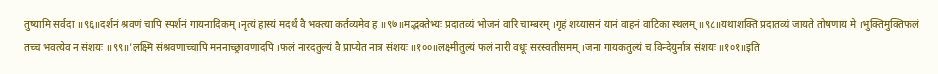तुष्यामि सर्वदा ॥९६॥दर्शनं श्रवणं चापि स्पर्शनं गायनादिकम् ।नृत्यं हास्यं मदर्थं वै भक्त्या कर्तव्यमेव ह ॥९७॥मद्भक्तेभ्यः प्रदातव्यं भोजनं वारि चाम्बरम् ।गृहं शय्यासनं यानं वाहनं वाटिका स्थलम् ॥९८॥यथाशक्ति प्रदातव्यं जायते तोषणाय मे ।भुक्तिमुक्तिफलं तच्च भवत्येव न संशयः ॥९९॥'लक्ष्मि संश्रवणाच्चापि मननाच्छ्रावणादपि ।फलं नारदतुल्यं वै प्राप्येत नात्र संशयः ॥१००॥लक्ष्मीतुल्यं फलं नारी वधूः सरस्वतीसमम् ।जना गायकतुल्यं च विन्देयुर्नात्र संशयः ॥१०१॥इति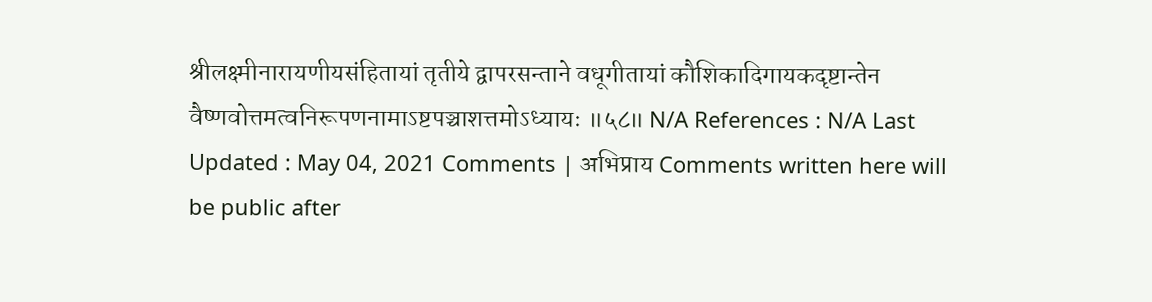श्रीलक्ष्मीनारायणीयसंहितायां तृतीये द्वापरसन्ताने वधूगीतायां कौशिकादिगायकदृष्टान्तेन वैष्णवोत्तमत्वनिरूपणनामाऽष्टपञ्चाशत्तमोऽध्यायः ॥५८॥ N/A References : N/A Last Updated : May 04, 2021 Comments | अभिप्राय Comments written here will be public after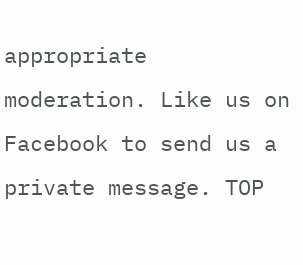appropriate moderation. Like us on Facebook to send us a private message. TOP